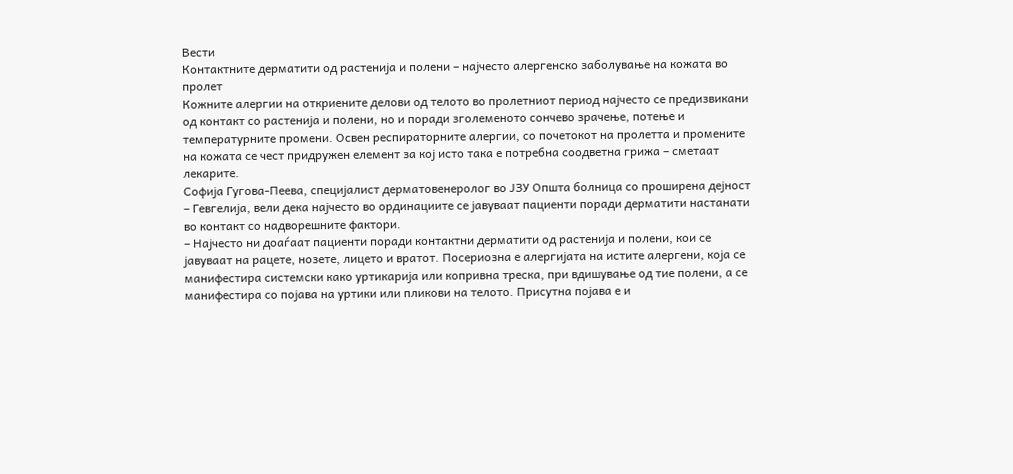Вести
Контактните дерматити од растенија и полени – најчесто алергенско заболување на кожата во пролет
Кожните алергии на откриените делови од телото во пролетниот период најчесто се предизвикани од контакт со растенија и полени, но и поради зголеменото сончево зрачење, потење и температурните промени. Освен респираторните алергии, со почетокот на пролетта и промените на кожата се чест придружен елемент за кој исто така е потребна соодветна грижа – сметаат лекарите.
Софија Гугова-Пеева, специјалист дерматовенеролог во ЈЗУ Општа болница со проширена дејност – Гевгелија, вели дека најчесто во ординациите се јавуваат пациенти поради дерматити настанати во контакт со надворешните фактори.
– Најчесто ни доаѓаат пациенти поради контактни дерматити од растенија и полени, кои се јавуваат на рацете, нозете, лицето и вратот. Посериозна е алергијата на истите алергени, која се манифестира системски како уртикарија или копривна треска, при вдишување од тие полени, а се манифестира со појава на уртики или пликови на телото. Присутна појава е и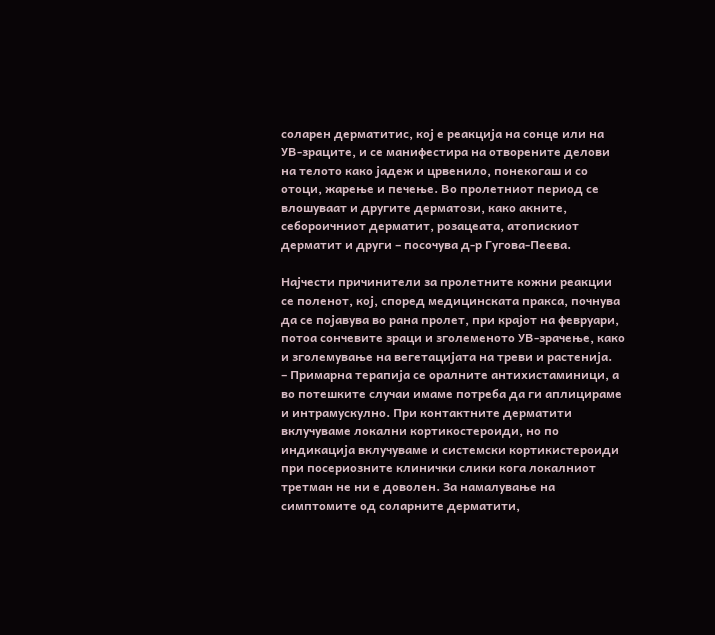соларен дерматитис, кој е реакција на сонце или на УВ-зраците, и се манифестира на отворените делови на телото како јадеж и црвенило, понекогаш и со отоци, жарење и печење. Во пролетниот период се влошуваат и другите дерматози, како акните, себороичниот дерматит, розацеата, атопискиот дерматит и други – посочува д-р Гугова-Пеева.

Најчести причинители за пролетните кожни реакции се поленот, кој, според медицинската пракса, почнува да се појавува во рана пролет, при крајот на февруари, потоа сончевите зраци и зголеменото УВ-зрачење, како и зголемување на вегетацијата на треви и растенија.
– Примарна терапија се оралните антихистаминици, а во потешките случаи имаме потреба да ги аплицираме и интрамускулно. При контактните дерматити вклучуваме локални кортикостероиди, но по индикација вклучуваме и системски кортикистероиди при посериозните клинички слики кога локалниот третман не ни е доволен. За намалување на симптомите од соларните дерматити,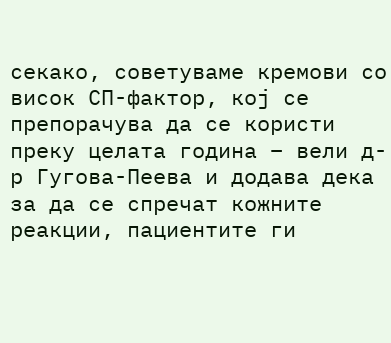секако, советуваме кремови со висок СП-фактор, кој се препорачува да се користи преку целата година – вели д-р Гугова-Пеева и додава дека за да се спречат кожните реакции, пациентите ги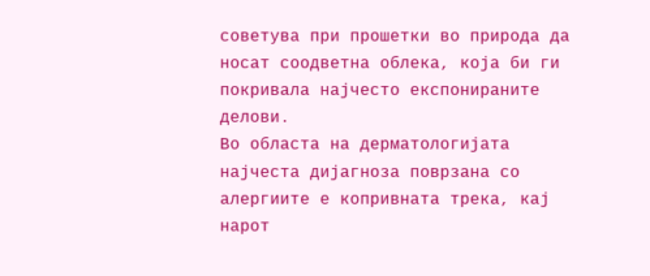советува при прошетки во природа да носат соодветна облека, која би ги покривала најчесто експонираните делови.
Во областа на дерматологијата најчеста дијагноза поврзана со алергиите е копривната трека, кај нарот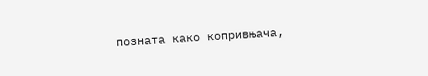позната како копривњача,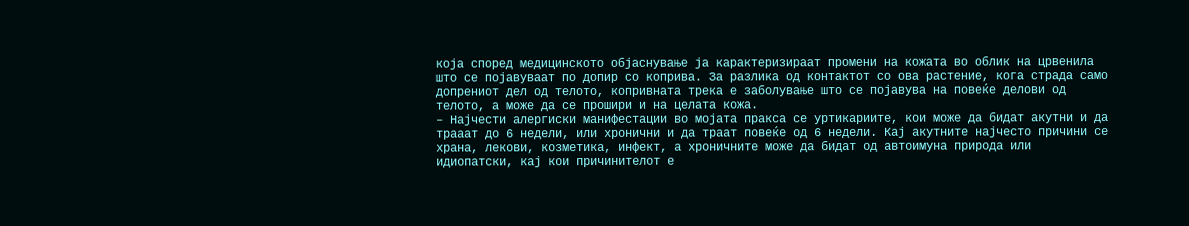која според медицинското објаснување ја карактеризираат промени на кожата во облик на црвенила што се појавуваат по допир со коприва. За разлика од контактот со ова растение, кога страда само допрениот дел од телото, копривната трека е заболување што се појавува на повеќе делови од телото, а може да се прошири и на целата кожа.
– Најчести алергиски манифестации во мојата пракса се уртикариите, кои може да бидат акутни и да трааат до 6 недели, или хронични и да траат повеќе од 6 недели. Кај акутните најчесто причини се храна, лекови, козметика, инфект, а хроничните може да бидат од автоимуна природа или идиопатски, кај кои причинителот е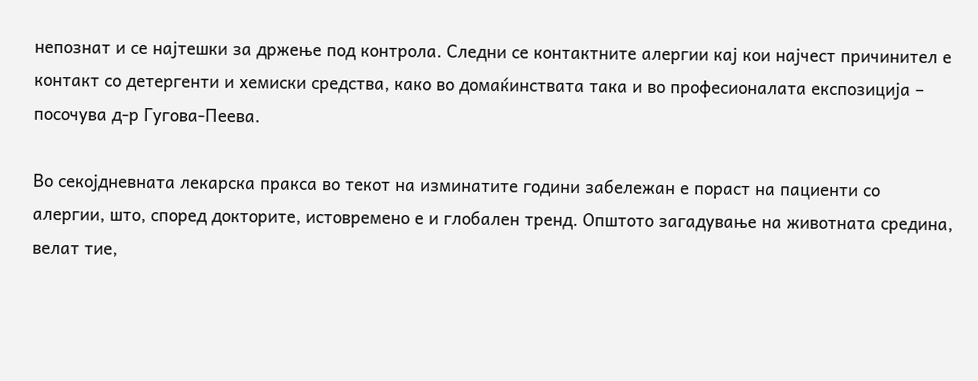непознат и се најтешки за држење под контрола. Следни се контактните алергии кај кои најчест причинител е контакт со детергенти и хемиски средства, како во домаќинствата така и во професионалата експозиција – посочува д-р Гугова-Пеева.

Во секојдневната лекарска пракса во текот на изминатите години забележан е пораст на пациенти со алергии, што, според докторите, истовремено е и глобален тренд. Општото загадување на животната средина, велат тие,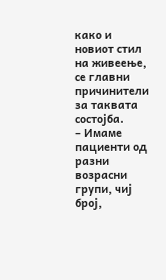како и новиот стил на живеење, се главни причинители за таквата состојба.
– Имаме пациенти од разни возрасни групи, чиј број,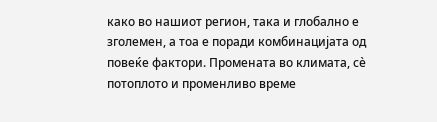како во нашиот регион, така и глобално е зголемен, а тоа е поради комбинацијата од повеќе фактори. Промената во климата, сè потоплото и променливо време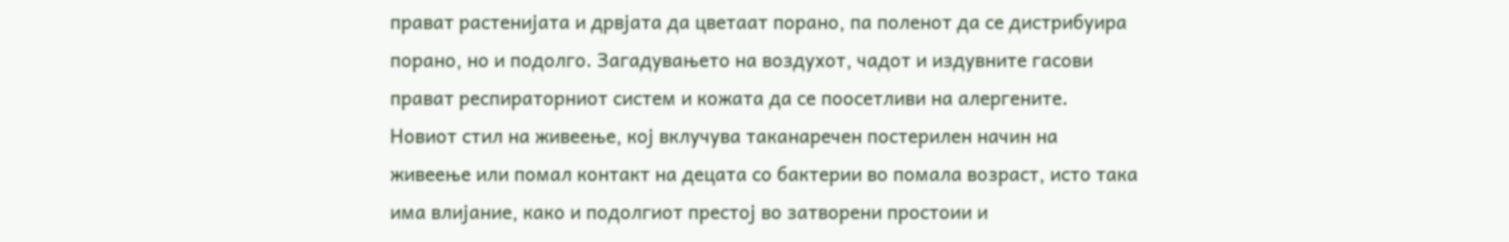прават растенијата и дрвјата да цветаат порано, па поленот да се дистрибуира порано, но и подолго. Загадувањето на воздухот, чадот и издувните гасови прават респираторниот систем и кожата да се поосетливи на алергените. Новиот стил на живеење, кој вклучува таканаречен постерилен начин на живеење или помал контакт на децата со бактерии во помала возраст, исто така има влијание, како и подолгиот престој во затворени простоии и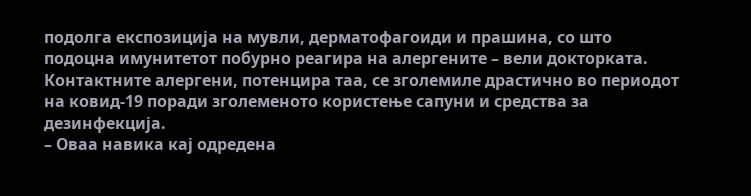подолга експозиција на мувли, дерматофагоиди и прашина, со што подоцна имунитетот побурно реагира на алергените – вели докторката.
Контактните алергени, потенцира таа, се зголемиле драстично во периодот на ковид-19 поради зголеменото користење сапуни и средства за дезинфекција.
– Оваа навика кај одредена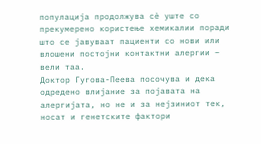популација продолжува сè уште со прекумерено користење хемикалии поради што се јавуваат пациенти со нови или влошени постојни контактни алергии – вели таа.
Доктор Гугова-Пеева посочува и дека одредено влијание за појавата на алергијата, но не и за нејзиниот тек, носат и генетските фактори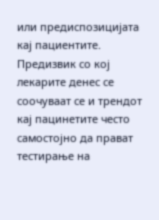или предиспозицијата кај пациентите.
Предизвик со кој лекарите денес се соочуваат се и трендот кај пацинетите често самостојно да прават тестирање на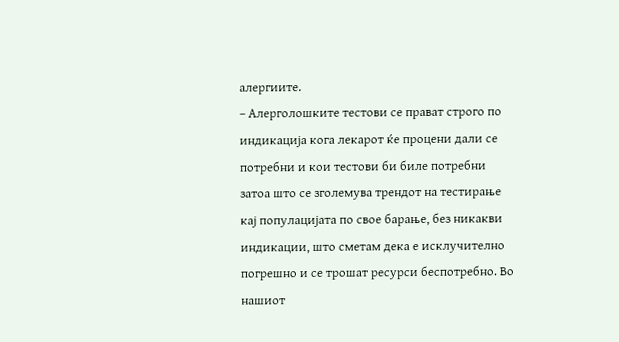алергиите.
– Алерголошките тестови се прават строго по индикација кога лекарот ќе процени дали се потребни и кои тестови би биле потребни затоа што се зголемува трендот на тестирање кај популацијата по свое барање, без никакви индикации, што сметам дека е исклучително погрешно и се трошат ресурси беспотребно. Во нашиот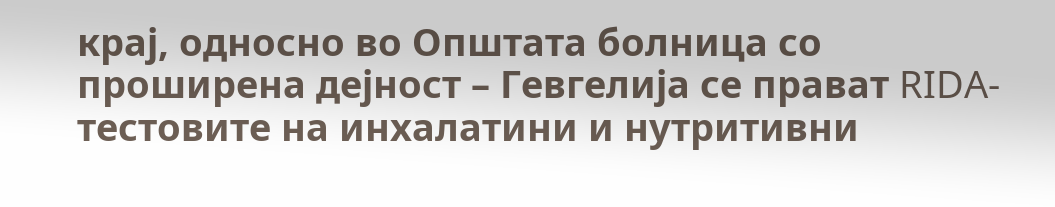крај, односно во Општата болница со проширена дејност – Гевгелија се прават RIDA-тестовите на инхалатини и нутритивни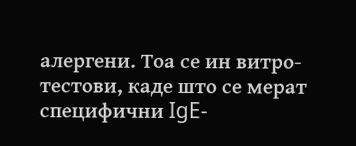алергени. Тоа се ин витро-тестови, каде што се мерат специфични IgE-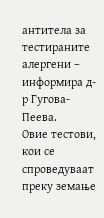антитела за тестираните алергени – информира д-р Гугова-Пеева.
Овие тестови, кои се спроведуваат преку земање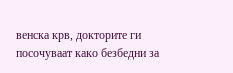венска крв, докторите ги посочуваат како безбедни за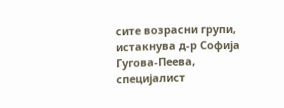сите возрасни групи, истакнува д-р Софија Гугова-Пеева, специјалист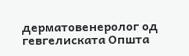дерматовенеролог од гевгелиската Општа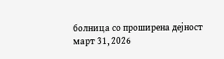болница со проширена дејност
март 31, 2026